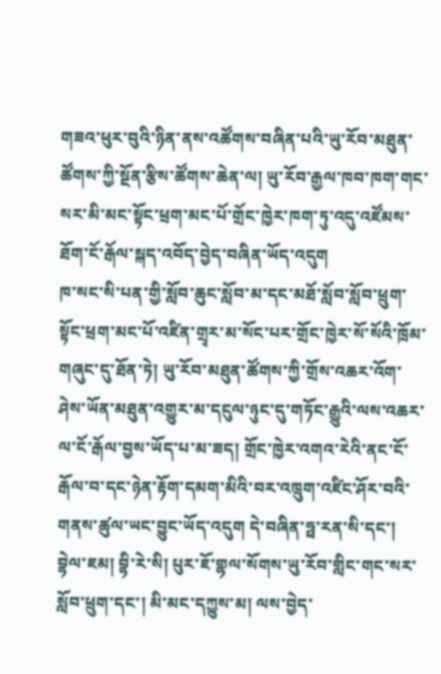གཟའ་ཕུར་བུའི་ཉིན་ནས་འཚོགས་བཞིན་པའི་ཡུ་རོབ་མཐུན་ཚོགས་ཀྱི་སྔོན་རྩིས་ཚོགས་ཆེན་ལ། ཡུ་རོབ་རྒྱལ་ཁབ་ཁག་གང་སར་མི་མང་སྟོང་ཕྲག་མང་པོ་གྲོང་ཁྱེར་ཁག་ཏུ་འདུ་འཛོམས་ཐོག་ངོ་རྒོལ་སྐད་འབོད་བྱེད་བཞིན་ཡོད་འདུག
ཁ་སང་སི་པན་གྱི་སློབ་ཆུང་སློབ་མ་དང་མཐོ་སློབ་སློབ་ཕྲུག་སྟོང་ཕྲག་མང་པོ་འཛིན་གྲྭར་མ་སོང་པར་གྲོང་ཁྱེར་སོ་སོའི་ཁྲོམ་གཞུང་དུ་ཐོན་ཏེ། ཡུ་རོབ་མཐུན་ཚོགས་ཀྱི་གྲོས་འཆར་འོག་ཤེས་ཡོན་མཐུན་འགྱུར་མ་དངུལ་ཉུང་དུ་གཏོང་རྒྱུའི་ལས་འཆར་ལ་ངོ་རྒོལ་བྱས་ཡོད་པ་མ་ཟད། གྲོང་ཁྱེར་འགའ་རེའི་ནང་ངོ་རྒོལ་བ་དང་ཉེན་རྟོག་དམག་མིའི་བར་འཁྲུག་འཛིང་ཤོར་བའི་གནས་ཚུལ་ཡང་བྱུང་ཡོད་འདུག དེ་བཞིན་ཧྥ་རན་སི་དང་། བྷེལ་ཇམ། བྷི་རེ་སི། པུར་ཇོ་གྷལ་སོགས་ཡུ་རོབ་གླིང་གང་སར་སློབ་ཕྲུག་དང་། མི་མང་དཀྱུས་མ། ལས་བྱེད་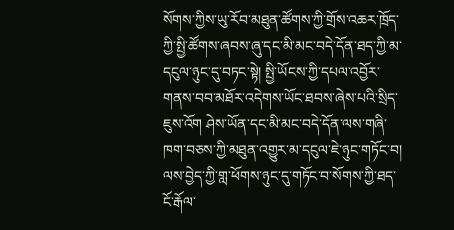སོགས་ཀྱིས་ཡུ་རོབ་མཐུན་ཚོགས་ཀྱི་གྲོས་འཆར་ཁྲོད་ཀྱི་སྤྱི་ཚོགས་ཞབས་ཞུ་དང་མི་མང་བདེ་དོན་ཐད་ཀྱི་མ་དངུལ་ཉུང་དུ་བཏང་སྟེ། སྤྱི་ཡོངས་ཀྱི་དཔལ་འབྱོར་གནས་བབ་མཐོར་འདེགས་ཡོང་ཐབས་ཞེས་པའི་སྲིད་ཇུས་འོག ཤེས་ཡོན་དང་མི་མང་བདེ་དོན་ལས་གཞི་ཁག་བཅས་ཀྱི་མཐུན་འགྱུར་མ་དངུལ་ཇེ་ཉུང་གཏོང་བ། ལས་བྱེད་ཀྱི་གླ་ཕོགས་ཉུང་དུ་གཏོང་བ་སོགས་ཀྱི་ཐད་ངོ་རྒོལ་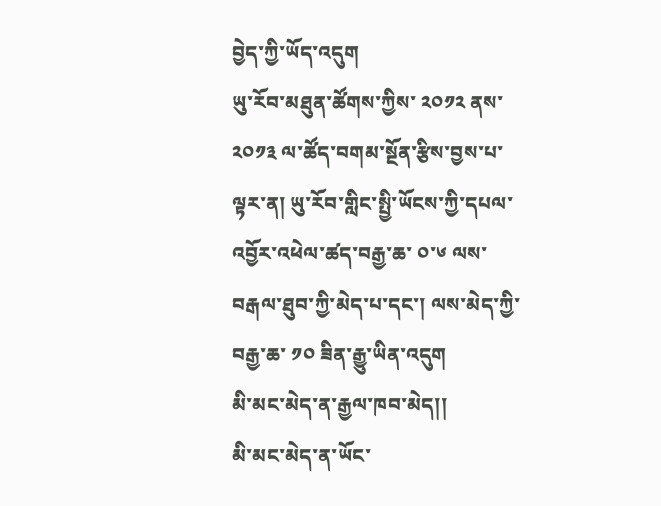བྱེད་ཀྱི་ཡོད་འདུག
ཡུ་རོབ་མཐུན་ཚོགས་ཀྱིས་ ༢༠༡༢ ནས་ ༢༠༡༣ ལ་ཚོད་བགམ་སྔོན་རྩིས་བྱས་པ་ལྟར་ན། ཡུ་རོབ་གླིང་སྤྱི་ཡོངས་ཀྱི་དཔལ་འབྱོར་འཕེལ་ཚད་བརྒྱ་ཆ་ ༠་༦ ལས་བརྒལ་ཐུབ་ཀྱི་མེད་པ་དང་། ལས་མེད་ཀྱི་བརྒྱ་ཆ་ ༡༠ ཟིན་རྒྱུ་ཡིན་འདུག
མི་མང་མེད་ན་རྒྱལ་ཁབ་མེད།།
མི་མང་མེད་ན་ཡོང་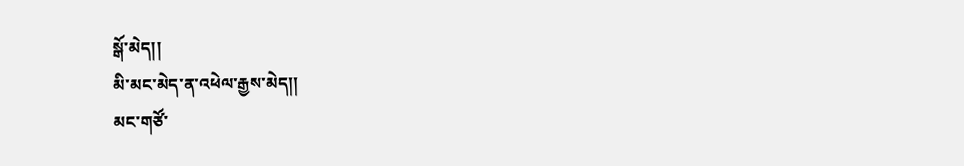སྒོ་མེད།།
མི་མང་མེད་ན་འཕེལ་རྒྱས་མེད།།
མང་གཙོ་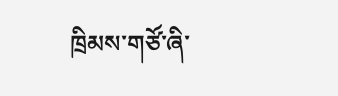ཁྲིམས་གཙོ་ཞི་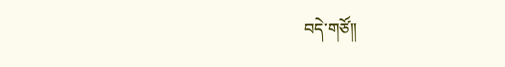བདེ་གཙོ།།